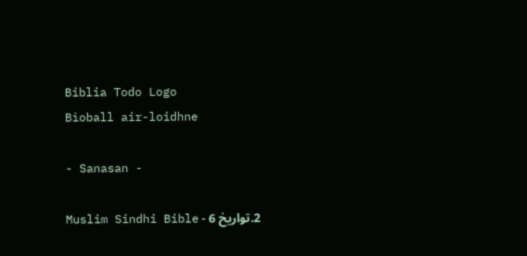Biblia Todo Logo
Bìoball air-loidhne

- Sanasan -

2.تواريخ 6 - Muslim Sindhi Bible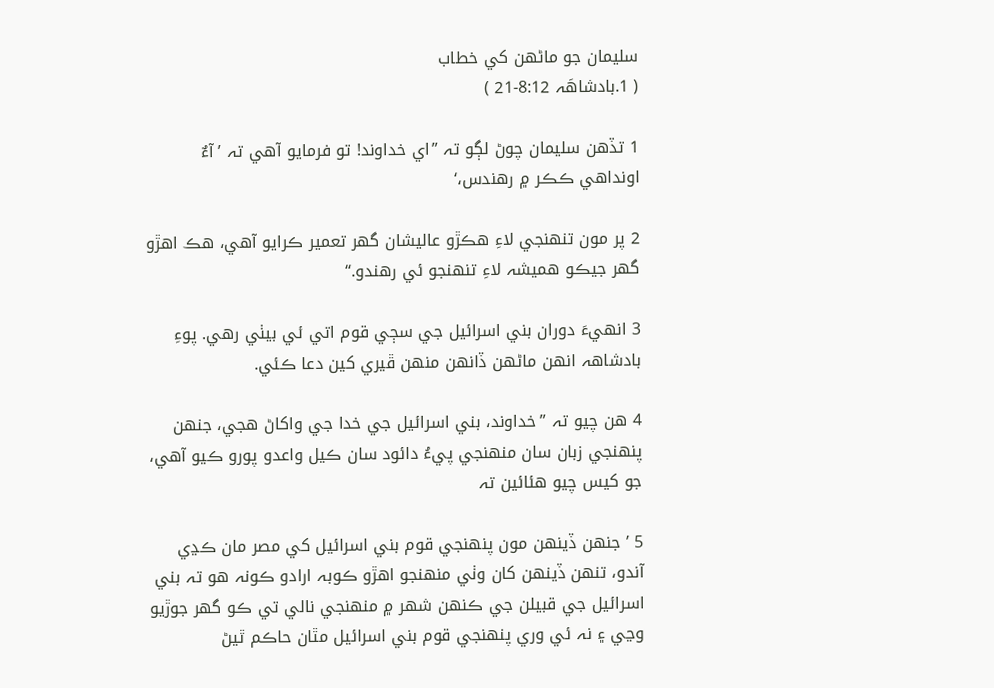سليمان جو ماڻهن کي خطاب
( 1.بادشاهَہ 8:12-21 )

1 تڏهن سليمان چوڻ لڳو تہ ”اي خداوند! تو فرمايو آهي تہ ’آءٌ اونداهي ڪڪر ۾ رهندس،‘

2 پر مون تنهنجي لاءِ هڪڙو عاليشان گھر تعمير ڪرايو آهي، هڪ اهڙو گھر جيڪو هميشہ لاءِ تنهنجو ئي رهندو.“

3 انهيءَ دوران بني اسرائيل جي سڄي قوم اتي ئي بيٺي رهي. پوءِ بادشاهہ انهن ماڻهن ڏانهن منهن ڦيري کين دعا ڪئي.

4 هن چيو تہ ”خداوند، بني اسرائيل جي خدا جي واکاڻ هجي، جنهن پنهنجي زبان سان منهنجي پيءُ دائود سان ڪيل واعدو پورو ڪيو آهي، جو کيس چيو هئائين تہ

5 ’جنهن ڏينهن مون پنهنجي قوم بني اسرائيل کي مصر مان ڪڍي آندو، تنهن ڏينهن کان وٺي منهنجو اهڙو ڪوبہ ارادو ڪونہ هو تہ بني اسرائيل جي قبيلن جي ڪنهن شهر ۾ منهنجي نالي تي ڪو گھر جوڙيو وڃي ۽ نہ ئي وري پنهنجي قوم بني اسرائيل مٿان حاڪم ٿيڻ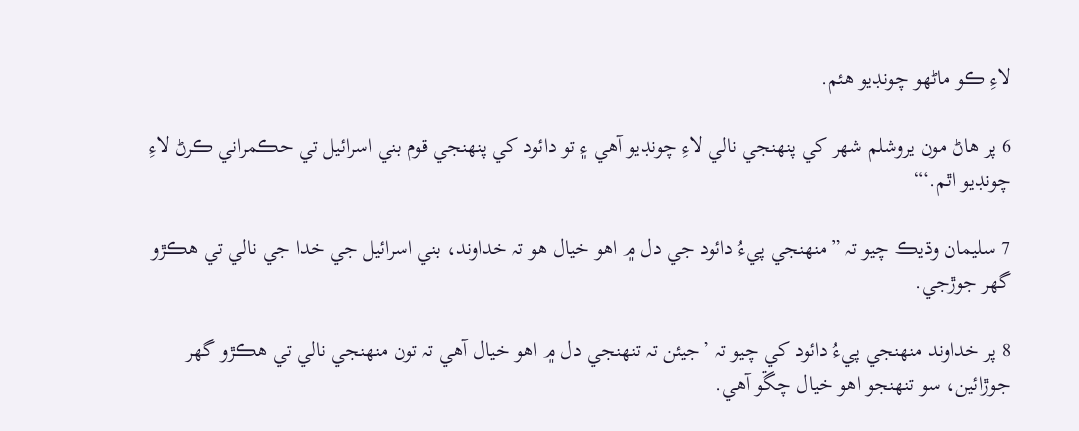لاءِ ڪو ماڻهو چونڊيو هئم.

6 پر هاڻ مون يروشلم شهر کي پنهنجي نالي لاءِ چونڊيو آهي ۽ تو دائود کي پنهنجي قوم بني اسرائيل تي حڪمراني ڪرڻ لاءِ چونڊيو اٿم.‘“

7 سليمان وڌيڪ چيو تہ ”منهنجي پيءُ دائود جي دل ۾ اهو خيال هو تہ خداوند، بني اسرائيل جي خدا جي نالي تي هڪڙو گھر جوڙجي.

8 پر خداوند منهنجي پيءُ دائود کي چيو تہ ’جيئن تہ تنهنجي دل ۾ اهو خيال آهي تہ تون منهنجي نالي تي هڪڙو گھر جوڙائين، سو تنهنجو اهو خيال چڱو آهي.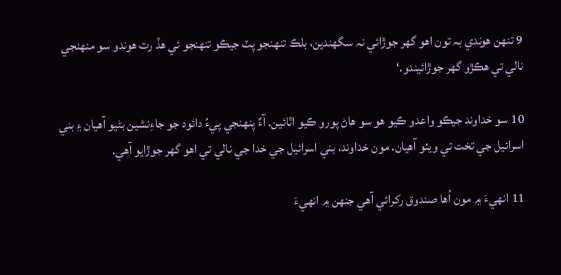9 تنهن هوندي بہ تون اهو گھر جوڙائي نہ سگھندين، بلڪ تنهنجو پٽ جيڪو تنهنجو ئي هڏ رت هوندو سو منهنجي نالي تي هڪڙو گھر جوڙائيندو.‘

10 سو خداوند جيڪو واعدو ڪيو هو سو هاڻ پورو ڪيو اٿائين. آءٌ پنهنجي پيءُ دائود جو جاءِ‌نشين بڻيو آهيان ۽ بني اسرائيل جي تخت تي ويٺو آهيان. مون خداوند، بني اسرائيل جي خدا جي نالي تي اهو گھر جوڙايو آهي.

11 انهيءَ ۾ مون اُها صندوق رکرائي آهي جنهن ۾ انهيءَ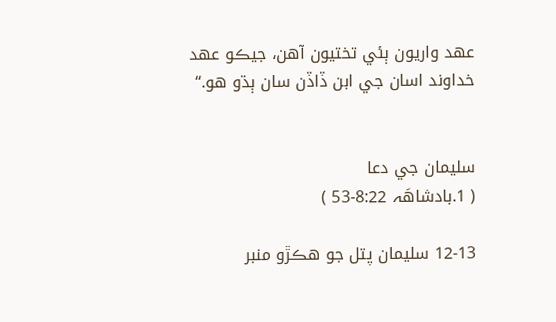عهد واريون ٻئي تختيون آهن، جيڪو عهد خداوند اسان جي ابن ڏاڏن سان ٻڌو هو.“


سليمان جي دعا
( 1.بادشاهَہ 8:22-53 )

12-13 سليمان پتل جو هڪڙو منبر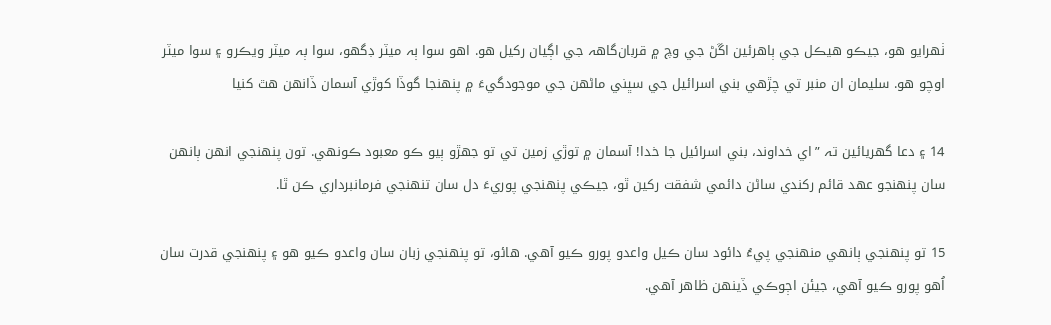ٺهرايو هو، جيڪو هيڪل جي ٻاهرئين اڱڻ جي وچ ۾ قربان‌گاهہ جي اڳيان رکيل هو. اهو سوا ٻہ ميٽر ڊگھو، سوا ٻہ ميٽر ويڪرو ۽ سوا ميٽر اوچو هو. سليمان ان منبر تي چڙهي بني اسرائيل جي سڀني ماڻهن جي موجودگيءَ ۾ پنهنجا گوڏا کوڙي آسمان ڏانهن هٿ کنيا

14 ۽ دعا گھريائين تہ ”اي خداوند، بني اسرائيل جا خدا! آسمان ۾ توڙي زمين تي تو جهڙو ٻيو ڪو معبود ڪونهي. تون پنهنجي انهن ٻانهن سان پنهنجو عهد قائم رکندي ساڻن دائمي شفقت رکين ٿو، جيڪي پنهنجي پوريءَ دل سان تنهنجي فرمانبرداري ڪن ٿا.

15 تو پنهنجي ٻانهي منهنجي پيءُ دائود سان ڪيل واعدو پورو ڪيو آهي. هائو، تو پنهنجي زبان سان واعدو ڪيو هو ۽ پنهنجي قدرت سان اُهو پورو ڪيو آهي، جيئن اڄوڪي ڏينهن ظاهر آهي.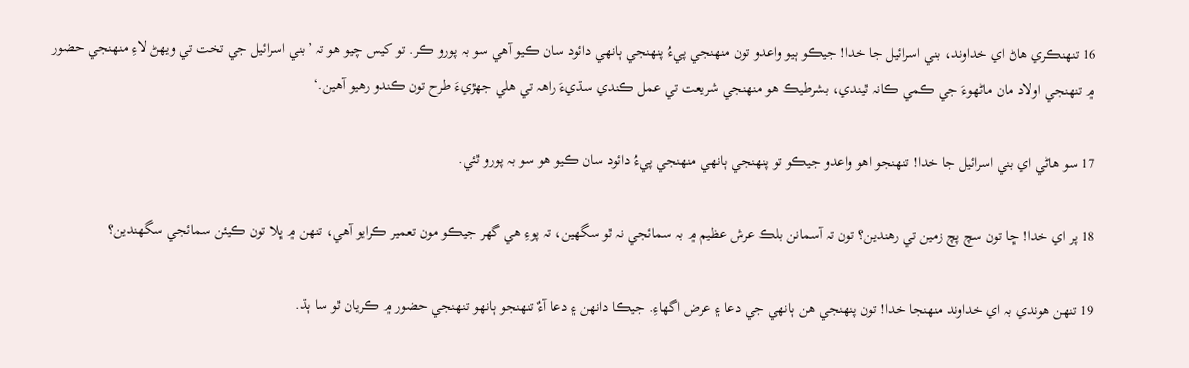16 تنهنڪري هاڻ اي خداوند، بني اسرائيل جا خدا! جيڪو ٻيو واعدو تون منهنجي پيءُ پنهنجي ٻانهي دائود سان ڪيو آهي سو بہ پورو ڪر. تو کيس چيو هو تہ ’بني اسرائيل جي تخت تي ويهڻ لاءِ منهنجي حضور ۾ تنهنجي اولاد مان ماڻهوءَ جي ڪمي ڪانہ ٿيندي، بشرطيڪ هو منهنجي شريعت تي عمل ڪندي سڌيءَ راهہ تي هلي جهڙيءَ طرح تون ڪندو رهيو آهين.‘

17 سو هاڻي اي بني اسرائيل جا خدا! تنهنجو اهو واعدو جيڪو تو پنهنجي ٻانهي منهنجي پيءُ دائود سان ڪيو هو سو بہ پورو ٿئي.

18 پر اي خدا! ڇا تون سچ پچ زمين تي رهندين؟ تون تہ آسمانن بلڪ عرش عظيم ۾ بہ سمائجي نہ ٿو سگھين، تہ پوءِ هي گھر جيڪو مون تعمير ڪرايو آهي، تنهن ۾ ڀلا تون ڪيئن سمائجي سگھندين؟

19 تنهن هوندي بہ اي خداوند منهنجا خدا! تون پنهنجي هن ٻانهي جي دعا ۽ عرض اگھاءِ. جيڪا دانهن ۽ دعا آءٌ تنهنجو ٻانهو تنهنجي حضور ۾ ڪريان ٿو سا ٻڌ.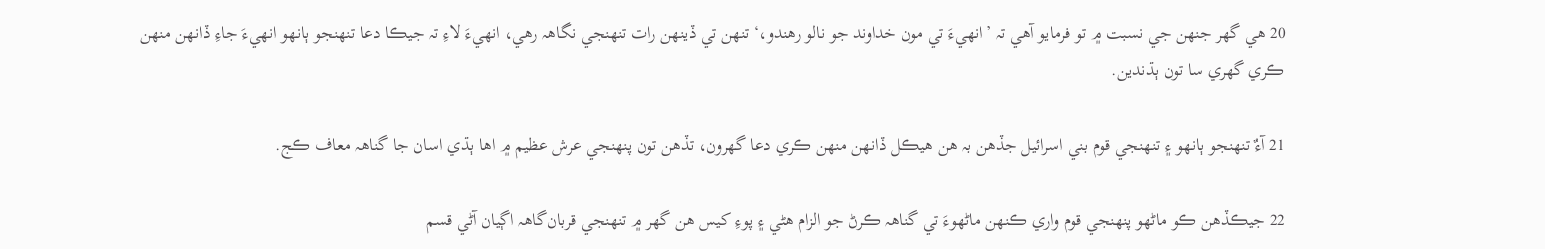20 هي گھر جنهن جي نسبت ۾ تو فرمايو آهي تہ ’انهيءَ تي مون خداوند جو نالو رهندو،‘ تنهن تي ڏينهن رات تنهنجي نگاهہ رهي، انهيءَ لاءِ تہ جيڪا دعا تنهنجو ٻانهو انهيءَ جاءِ ڏانهن منهن ڪري گھري سا تون ٻڌندين.

21 آءٌ تنهنجو ٻانهو ۽ تنهنجي قوم بني اسرائيل جڏهن بہ هن هيڪل ڏانهن منهن ڪري دعا گھرون، تڏهن تون پنهنجي عرش عظيم ۾ اها ٻڌي اسان جا گناهہ معاف ڪج.

22 جيڪڏهن ڪو ماڻهو پنهنجي قوم واري ڪنهن ماڻهوءَ تي گناهہ ڪرڻ جو الزام هڻي ۽ پوءِ کيس هن گھر ۾ تنهنجي قربان‌گاهہ اڳيان آڻي قسم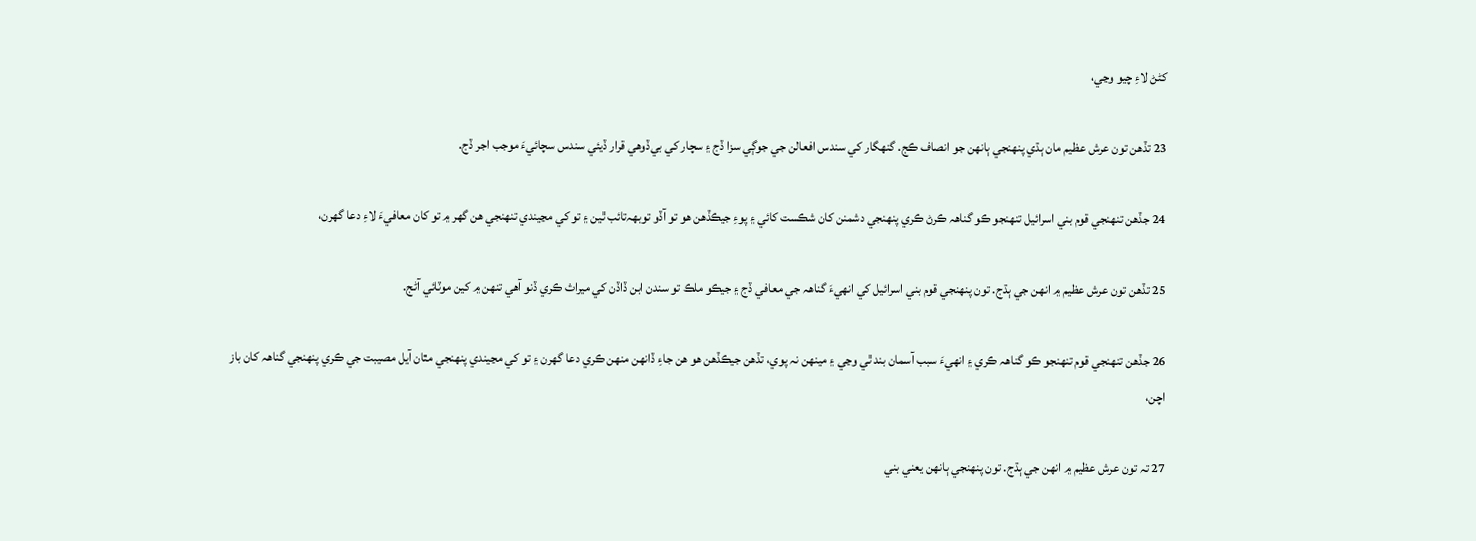کڻڻ لاءِ چيو وڃي،

23 تڏهن تون عرش عظيم مان ٻڌي پنهنجي ٻانهن جو انصاف ڪج. گنهگار کي سندس افعالن جي جوڳي سزا ڏج ۽ سچار کي بي‌ڏوهي قرار ڏيئي سندس سچائيءَ موجب اجر ڏج.

24 جڏهن تنهنجي قوم بني اسرائيل تنهنجو ڪو گناهہ ڪرڻ ڪري پنهنجي دشمنن کان شڪست کائي ۽ پوءِ جيڪڏهن هو تو آڏو توبهہ‌تائب ٿين ۽ تو کي مڃيندي تنهنجي هن گھر ۾ تو کان معافيءَ لاءِ دعا گھرن،

25 تڏهن تون عرش عظيم ۾ انهن جي ٻڌج. تون پنهنجي قوم بني اسرائيل کي انهيءَ گناهہ جي معافي ڏج ۽ جيڪو ملڪ تو سندن ابن ڏاڏن کي ميراث ڪري ڏنو آهي تنهن ۾ کين موٽائي آڻج.

26 جڏهن تنهنجي قوم تنهنجو ڪو گناهہ ڪري ۽ انهيءَ سبب آسمان بند ٿي وڃي ۽ مينهن نہ پوي، تڏهن جيڪڏهن هو هن جاءِ ڏانهن منهن ڪري دعا گھرن ۽ تو کي مڃيندي پنهنجي مٿان آيل مصيبت جي ڪري پنهنجي گناهہ کان باز اچن،

27 تہ تون عرش عظيم ۾ انهن جي ٻڌج. تون پنهنجي ٻانهن يعني بني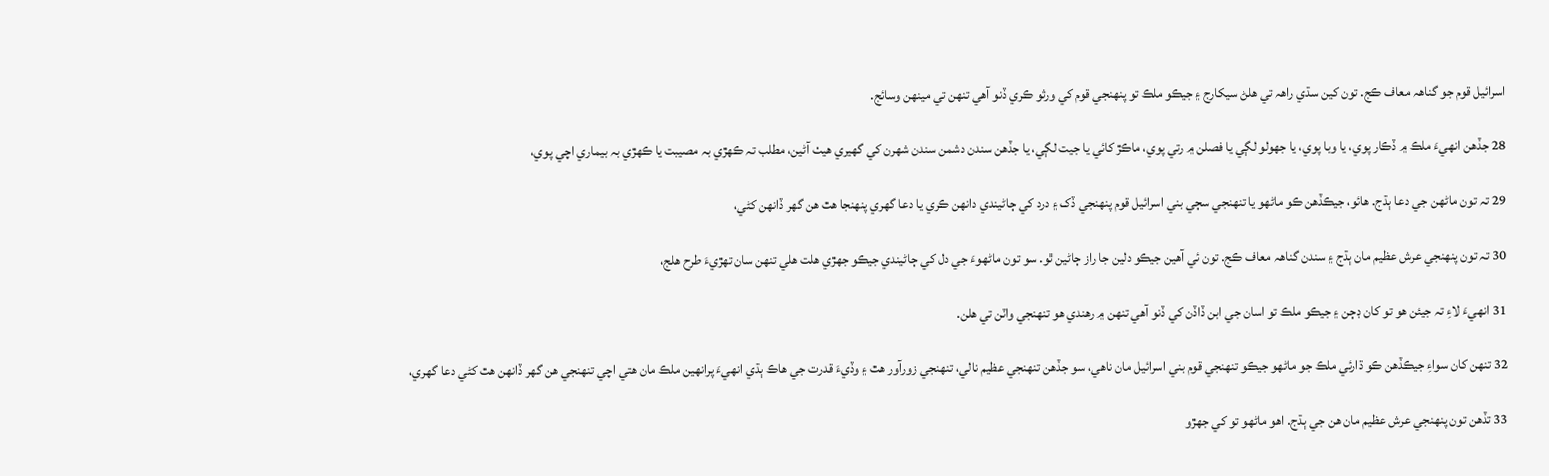اسرائيل قوم جو گناهہ معاف ڪج. تون کين سڌي راهہ تي هلڻ سيکارج ۽ جيڪو ملڪ تو پنهنجي قوم کي ورثو ڪري ڏنو آهي تنهن تي مينهن وسائج.

28 جڏهن انهيءَ ملڪ ۾ ڏڪار پوي، يا وبا پوي، يا جھولو لڳي يا فصلن ۾ رتي پوي، ماڪڙ کائي يا جيت لڳي، يا جڏهن سندن دشمن سندن شهرن کي گھيري هيٺ آڻين، مطلب تہ ڪهڙي بہ مصيبت يا ڪهڙي بہ بيماري اچي پوي،

29 تہ تون ماڻهن جي دعا ٻڌج. هائو، جيڪڏهن ڪو ماڻهو يا تنهنجي سڄي بني اسرائيل قوم پنهنجي ڏک ۽ درد کي ڄاڻيندي دانهن ڪري يا دعا گھري پنهنجا هٿ هن گھر ڏانهن کڻي،

30 تہ تون پنهنجي عرش عظيم مان ٻڌج ۽ سندن گناهہ معاف ڪج. تون ئي آهين جيڪو دلين جا راز ڄاڻين ٿو. سو تون ماڻهوءَ جي دل کي ڄاڻيندي جيڪو جهڙي هلت هلي تنهن سان تهڙيءَ طرح هلج،

31 انهيءَ لاءِ تہ جيئن هو تو کان ڊڄن ۽ جيڪو ملڪ تو اسان جي ابن ڏاڏن کي ڏنو آهي تنهن ۾ رهندي هو تنهنجي واٽن تي هلن.

32 تنهن کان سواءِ جيڪڏهن ڪو ڌارئي ملڪ جو ماڻهو جيڪو تنهنجي قوم بني اسرائيل مان ناهي، سو جڏهن تنهنجي عظيم نالي، تنهنجي زورآور هٿ ۽ وڏيءَ قدرت جي هاڪ ٻڌي انهيءَ پرانهين ملڪ مان هتي اچي تنهنجي هن گھر ڏانهن هٿ کڻي دعا گھري،

33 تڏهن تون پنهنجي عرش عظيم مان هن جي ٻڌج. اهو ماڻهو تو کي جهڙو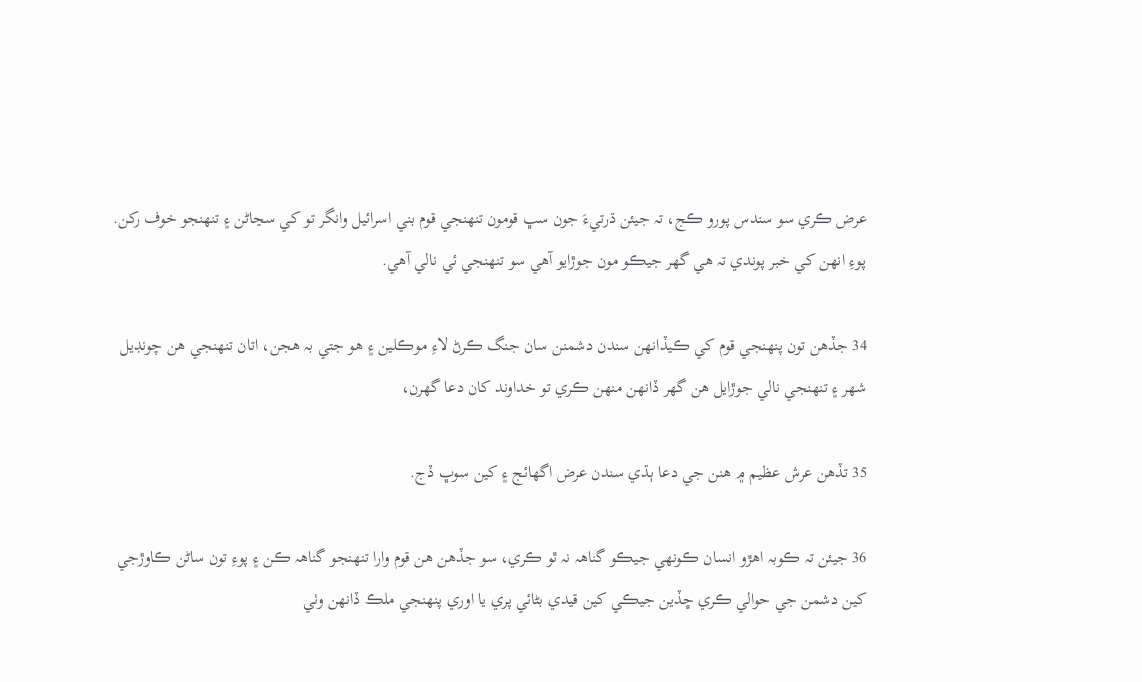عرض ڪري سو سندس پورو ڪج، تہ جيئن ڌرتيءَ جون سڀ قومون تنهنجي قوم بني اسرائيل وانگر تو کي سڃاڻن ۽ تنهنجو خوف رکن. پوءِ انهن کي خبر پوندي تہ هي گھر جيڪو مون جوڙايو آهي سو تنهنجي ئي نالي آهي.

34 جڏهن تون پنهنجي قوم کي ڪيڏانهن سندن دشمنن سان جنگ ڪرڻ لاءِ موڪلين ۽ هو جتي بہ هجن، اتان تنهنجي هن چونڊيل شهر ۽ تنهنجي نالي جوڙايل هن گھر ڏانهن منهن ڪري تو خداوند کان دعا گھرن،

35 تڏهن عرش عظيم ۾ هنن جي دعا ٻڌي سندن عرض اگھائج ۽ کين سوڀ ڏج.

36 جيئن تہ ڪوبہ اهڙو انسان ڪونهي جيڪو گناهہ نہ ٿو ڪري، سو جڏهن هن قوم وارا تنهنجو گناهہ ڪن ۽ پوءِ تون ساڻن ڪاوڙجي کين دشمن جي حوالي ڪري ڇڏين جيڪي کين قيدي بڻائي پري يا اوري پنهنجي ملڪ ڏانهن وٺي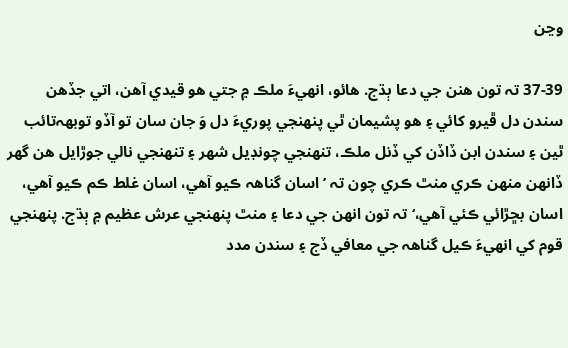وڃن

37-39 تہ تون هنن جي دعا ٻڌج. هائو، انهيءَ ملڪ ۾ جتي هو قيدي آهن، اتي جڏهن سندن دل ڦيرو کائي ۽ هو پشيمان ٿي پنهنجي پوريءَ دل وَ جان سان تو آڏو توبهہ‌تائب ٿين ۽ سندن ابن ڏاڏن کي ڏنل ملڪ، تنهنجي چونڊيل شهر ۽ تنهنجي نالي جوڙايل هن گھر ڏانهن منهن ڪري منٿ ڪري چون تہ ’اسان گناهہ ڪيو آهي، اسان غلط ڪم ڪيو آهي، اسان بڇڙائي ڪئي آهي،‘ تہ تون انهن جي دعا ۽ منٿ پنهنجي عرش عظيم ۾ ٻڌج. پنهنجي قوم کي انهيءَ ڪيل گناهہ جي معافي ڏج ۽ سندن مدد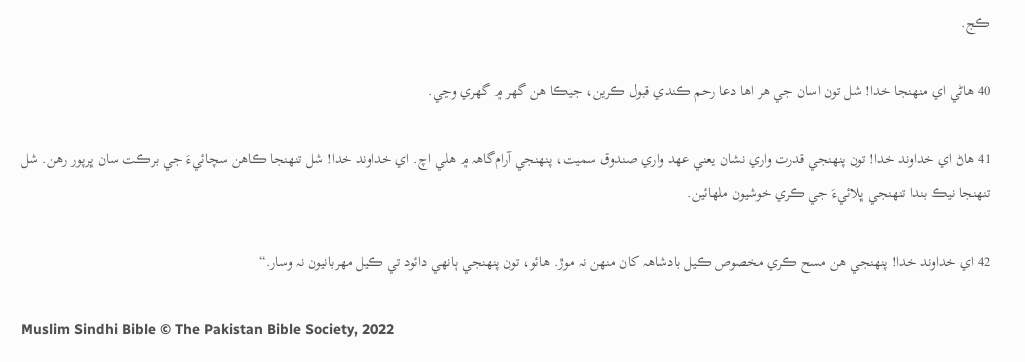ڪج.

40 هاڻي اي منهنجا خدا! شل تون اسان جي هر اها دعا رحم ڪندي قبول ڪرين، جيڪا هن گھر ۾ گھري وڃي.

41 هاڻ اي خداوند خدا! تون پنهنجي قدرت واري نشان يعني عهد واري صندوق سميت، پنهنجي آرام‌گاهہ ۾ هلي اچ. اي خداوند خدا! شل تنهنجا ڪاهن سچائيءَ جي برڪت سان ڀرپور رهن. شل تنهنجا نيڪ بندا تنهنجي ڀلائيءَ جي ڪري خوشيون ملهائين.

42 اي خداوند خدا! پنهنجي هن مسح ڪري مخصوص ڪيل بادشاهہ کان منهن نہ موڙ. هائو، تون پنهنجي ٻانهي دائود تي ڪيل مهربانيون نہ وسار.“

Muslim Sindhi Bible © The Pakistan Bible Society, 2022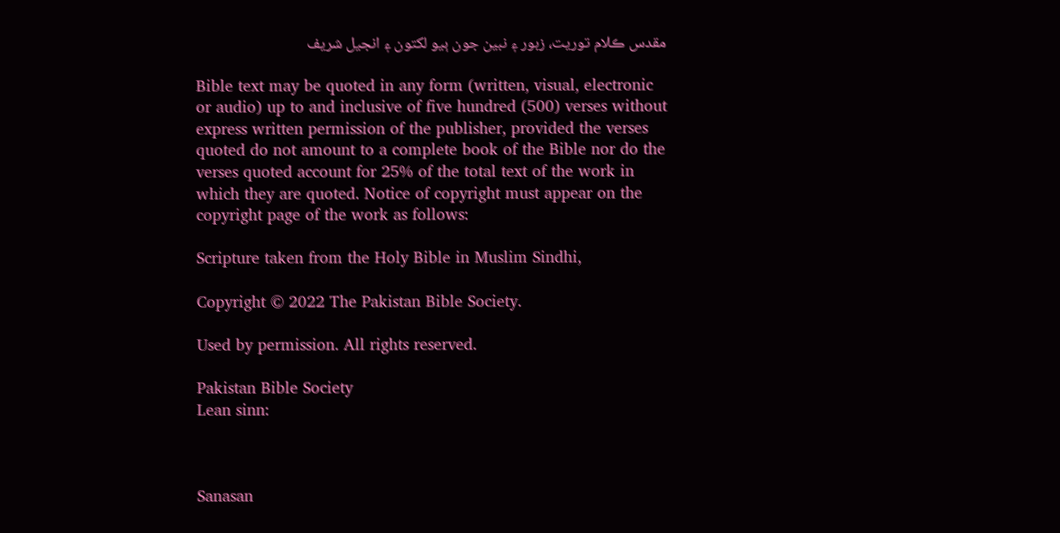مقدس ڪلام توريت، زبور ۽ نبين جون ٻيو لکتون ۽ انجيل شريف

Bible text may be quoted in any form (written, visual, electronic or audio) up to and inclusive of five hundred (500) verses without express written permission of the publisher, provided the verses quoted do not amount to a complete book of the Bible nor do the verses quoted account for 25% of the total text of the work in which they are quoted. Notice of copyright must appear on the copyright page of the work as follows:

Scripture taken from the Holy Bible in Muslim Sindhi,

Copyright © 2022 The Pakistan Bible Society.

Used by permission. All rights reserved.

Pakistan Bible Society
Lean sinn:



Sanasan